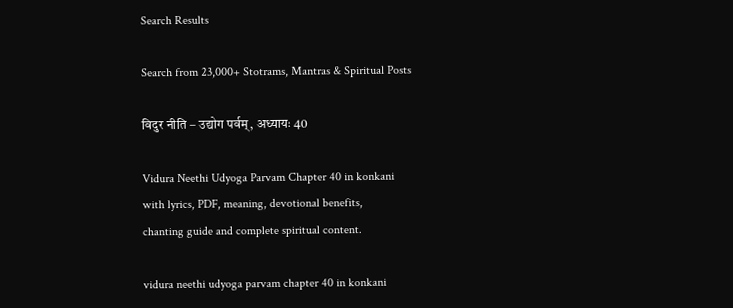Search Results

Search from 23,000+ Stotrams, Mantras & Spiritual Posts

विदुर नीति – उद्योग पर्वम्, अध्यायः 40

Vidura Neethi Udyoga Parvam Chapter 40 in konkani
with lyrics, PDF, meaning, devotional benefits,
chanting guide and complete spiritual content.

vidura neethi udyoga parvam chapter 40 in konkani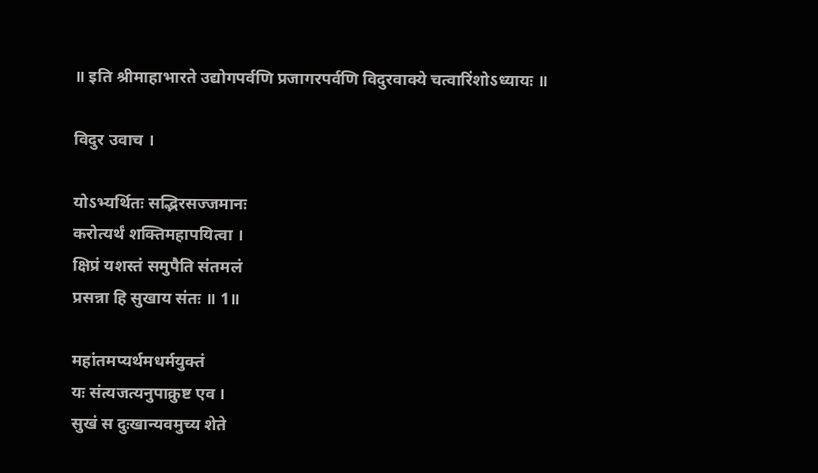॥ इति श्रीमाहाभारते उद्योगपर्वणि प्रजागरपर्वणि विदुरवाक्ये चत्वारिंशोऽध्यायः ॥

विदुर उवाच ।

योऽभ्यर्थितः सद्भिरसज्जमानः
करोत्यर्थं शक्तिमहापयित्वा ।
क्षिप्रं यशस्तं समुपैति संतमलं
प्रसन्ना हि सुखाय संतः ॥ 1॥

महांतमप्यर्थमधर्मयुक्तं
यः संत्यजत्यनुपाक्रुष्ट एव ।
सुखं स दुःखान्यवमुच्य शेते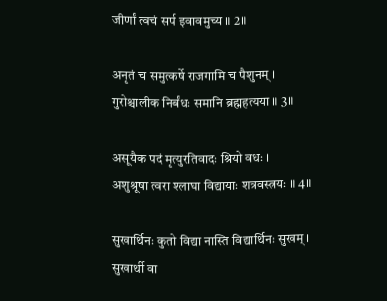जीर्णां त्वचं सर्प इवावमुच्य ॥ 2॥

अनृतं च समुत्कर्षे राजगामि च पैशुनम् ।
गुरोश्चालीक निर्बंधः समानि ब्रह्महत्यया ॥ 3॥

असूयैक पदं मृत्युरतिवादः श्रियो वधः ।
अशुश्रूषा त्वरा श्लाघा विद्यायाः शत्रवस्त्रयः ॥ 4॥

सुखार्थिनः कुतो विद्या नास्ति विद्यार्थिनः सुखम् ।
सुखार्थी वा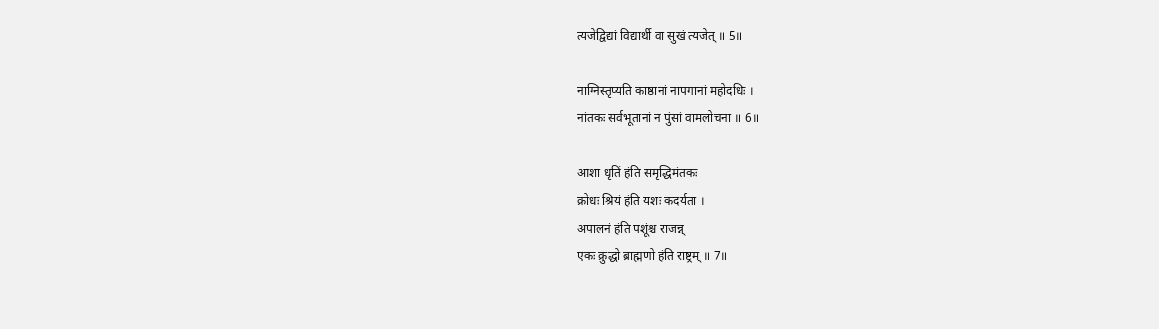त्यजेद्विद्यां विद्यार्थी वा सुखं त्यजेत् ॥ 5॥

नाग्निस्तृप्यति काष्ठानां नापगानां महोदधिः ।
नांतकः सर्वभूतानां न पुंसां वामलोचना ॥ 6॥

आशा धृतिं हंति समृद्धिमंतकः
क्रोधः श्रियं हंति यशः कदर्यता ।
अपालनं हंति पशूंश्च राजन्न्
एकः क्रुद्धो ब्राह्मणो हंति राष्ट्रम् ॥ 7॥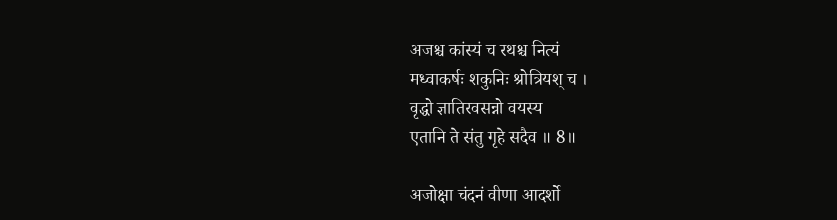अजश्च कांस्यं च रथश्च नित्यं
मध्वाकर्षः शकुनिः श्रोत्रियश् च ।
वृद्धो ज्ञातिरवसन्नो वयस्य
एतानि ते संतु गृहे सदैव ॥ 8॥

अजोक्षा चंदनं वीणा आदर्शो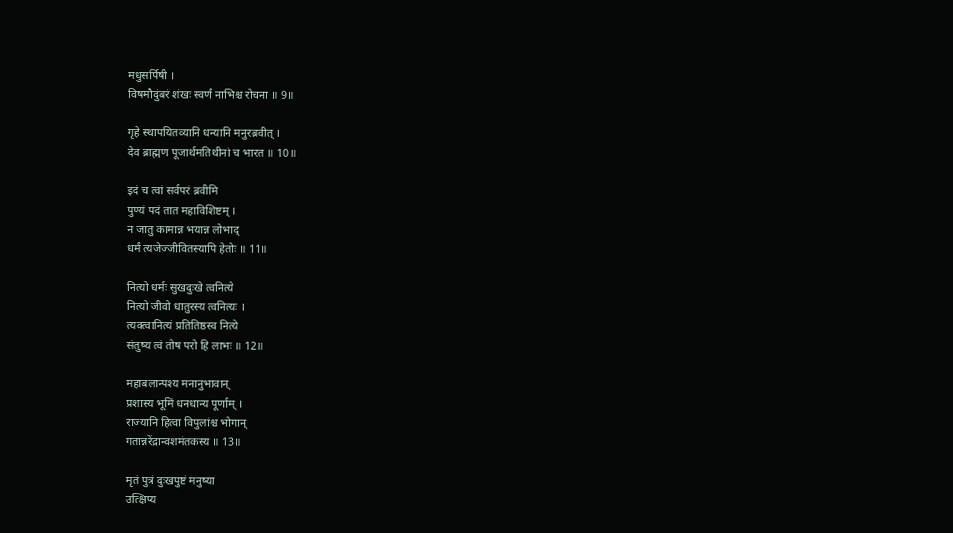मधुसर्पिषी ।
विषमौदुंबरं शंखः स्वर्णं नाभिश्च रोचना ॥ 9॥

गृहे स्थापयितव्यानि धन्यानि मनुरब्रवीत् ।
देव ब्राह्मण पूजार्थमतिथीनां च भारत ॥ 10॥

इदं च त्वां सर्वपरं ब्रवीमि
पुण्यं पदं तात महाविशिष्टम् ।
न जातु कामान्न भयान्न लोभाद्
धर्मं त्यजेज्जीवितस्यापि हेतोः ॥ 11॥

नित्यो धर्मः सुखदुःखे त्वनित्ये
नित्यो जीवो धातुरस्य त्वनित्यः ।
त्यक्त्वानित्यं प्रतितिष्ठस्व नित्ये
संतुष्य त्वं तोष परो हि लाभः ॥ 12॥

महाबलान्पश्य मनानुभावान्
प्रशास्य भूमिं धनधान्य पूर्णाम् ।
राज्यानि हित्वा विपुलांश्च भोगान्
गतान्नरेंद्रान्वशमंतकस्य ॥ 13॥

मृतं पुत्रं दुःखपुष्टं मनुष्या
उत्क्षिप्य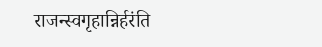राजन्स्वगृहान्निर्हरंति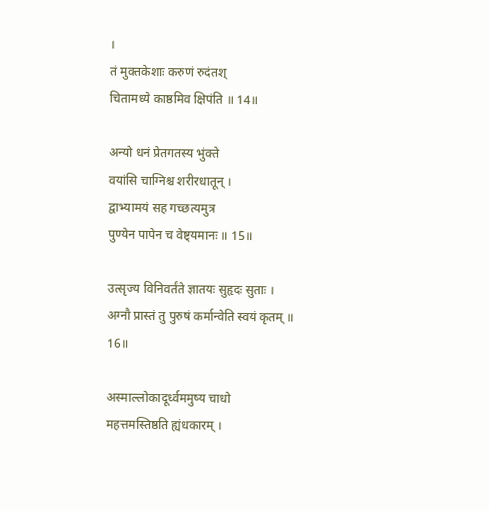।
तं मुक्तकेशाः करुणं रुदंतश्
चितामध्ये काष्ठमिव क्षिपंति ॥ 14॥

अन्यो धनं प्रेतगतस्य भुंक्ते
वयांसि चाग्निश्च शरीरधातून् ।
द्वाभ्यामयं सह गच्छत्यमुत्र
पुण्येन पापेन च वेष्ट्यमानः ॥ 15॥

उत्सृज्य विनिवर्तंते ज्ञातयः सुहृदः सुताः ।
अग्नौ प्रास्तं तु पुरुषं कर्मान्वेति स्वयं कृतम् ॥ 16॥

अस्माल्लोकादूर्ध्वममुष्य चाधो
महत्तमस्तिष्ठति ह्यंधकारम् ।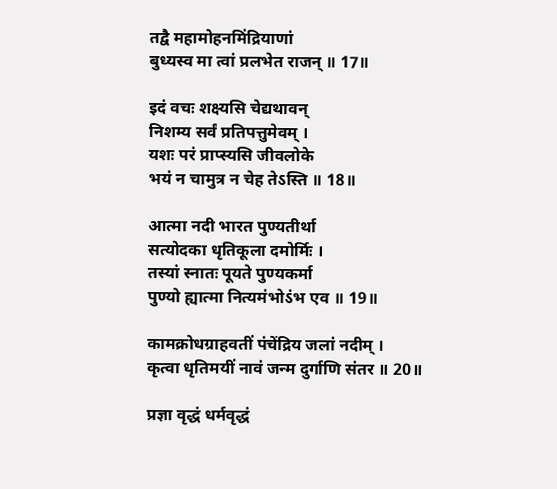तद्वै महामोहनमिंद्रियाणां
बुध्यस्व मा त्वां प्रलभेत राजन् ॥ 17॥

इदं वचः शक्ष्यसि चेद्यथावन्
निशम्य सर्वं प्रतिपत्तुमेवम् ।
यशः परं प्राप्स्यसि जीवलोके
भयं न चामुत्र न चेह तेऽस्ति ॥ 18॥

आत्मा नदी भारत पुण्यतीर्था
सत्योदका धृतिकूला दमोर्मिः ।
तस्यां स्नातः पूयते पुण्यकर्मा
पुण्यो ह्यात्मा नित्यमंभोऽंभ एव ॥ 19॥

कामक्रोधग्राहवतीं पंचेंद्रिय जलां नदीम् ।
कृत्वा धृतिमयीं नावं जन्म दुर्गाणि संतर ॥ 20॥

प्रज्ञा वृद्धं धर्मवृद्धं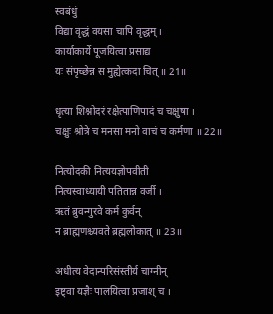स्वबंधुं
विद्या वृद्धं वयसा चापि वृद्धम् ।
कार्याकार्ये पूजयित्वा प्रसाद्य
यः संपृच्छेन्न स मुह्येत्कदा चित् ॥ 21॥

धृत्या शिश्नोदरं रक्षेत्पाणिपादं च चक्षुषा ।
चक्षुः श्रोत्रे च मनसा मनो वाचं च कर्मणा ॥ 22॥

नित्योदकी नित्ययज्ञोपवीती
नित्यस्वाध्यायी पतितान्न वर्जी ।
ऋतं ब्रुवन्गुरवे कर्म कुर्वन्
न ब्राह्मणश्च्यवते ब्रह्मलोकात् ॥ 23॥

अधीत्य वेदान्परिसंस्तीर्य चाग्नीन्
इष्ट्वा यज्ञैः पालयित्वा प्रजाश् च ।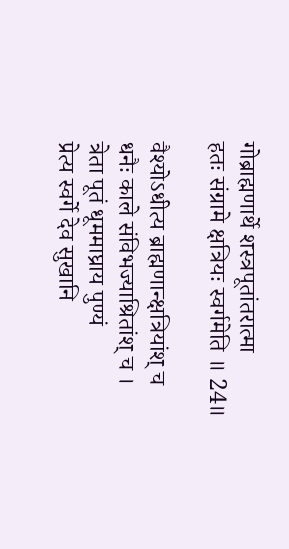गोब्राह्मणार्थे शस्त्रपूतांतरात्मा
हतः संग्रामे क्षत्रियः स्वर्गमेति ॥ 24॥

वैश्योऽधीत्य ब्राह्मणान्क्षत्रियांश् च
धनैः काले संविभज्याश्रितांश् च ।
त्रेता पूतं धूममाघ्राय पुण्यं
प्रेत्य स्वर्गे देव सुखानि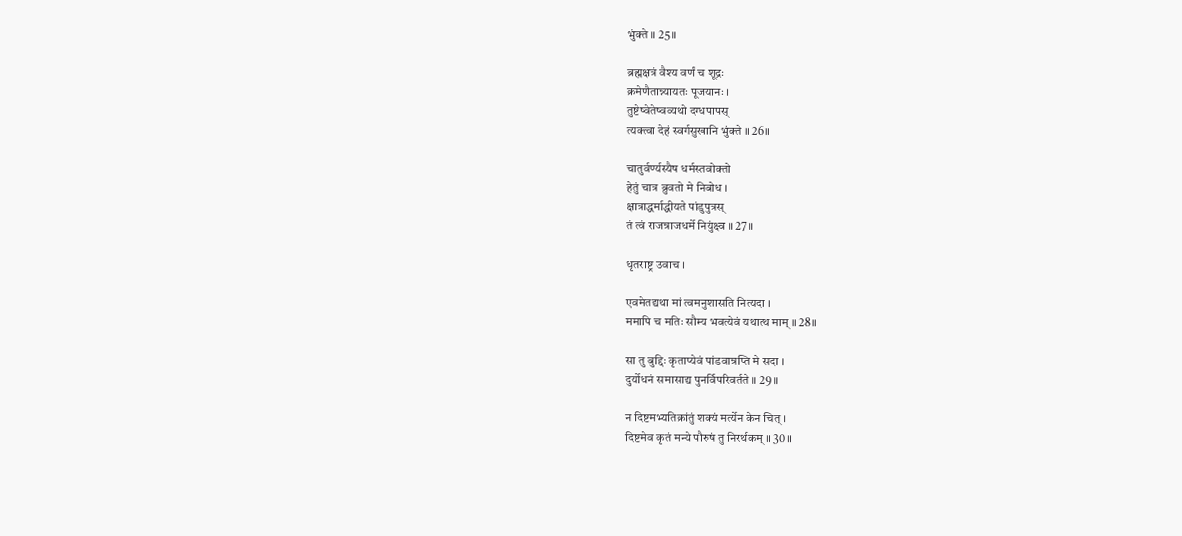भुंक्ते ॥ 25॥

ब्रह्मक्षत्रं वैश्य वर्णं च शूद्रः
क्रमेणैतान्न्यायतः पूजयानः ।
तुष्टेष्वेतेष्वव्यथो दग्धपापस्
त्यक्त्वा देहं स्वर्गसुखानि भुंक्ते ॥ 26॥

चातुर्वर्ण्यस्यैष धर्मस्तवोक्तो
हेतुं चात्र ब्रुवतो मे निबोध ।
क्षात्राद्धर्माद्धीयते पांडुपुत्रस्
तं त्वं राजन्राजधर्मे नियुंक्ष्व ॥ 27॥

धृतराष्ट्र उवाच ।

एवमेतद्यथा मां त्वमनुशासति नित्यदा ।
ममापि च मतिः सौम्य भवत्येवं यथात्थ माम् ॥ 28॥

सा तु बुद्दिः कृताप्येवं पांडवान्रप्ति मे सदा ।
दुर्योधनं समासाद्य पुनर्विपरिवर्तते ॥ 29॥

न दिष्टमभ्यतिक्रांतुं शक्यं मर्त्येन केन चित् ।
दिष्टमेव कृतं मन्ये पौरुषं तु निरर्थकम् ॥ 30॥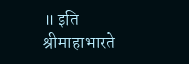॥ इति श्रीमाहाभारते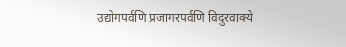उद्योगपर्वणि प्रजागरपर्वणि विदुरवाक्ये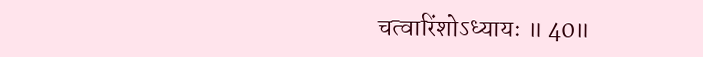चत्वारिंशोऽध्यायः ॥ 40॥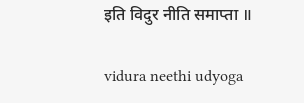इति विदुर नीति समाप्ता ॥

vidura neethi udyoga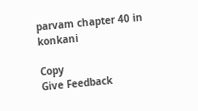parvam chapter 40 in konkani

Copy
Give Feedback